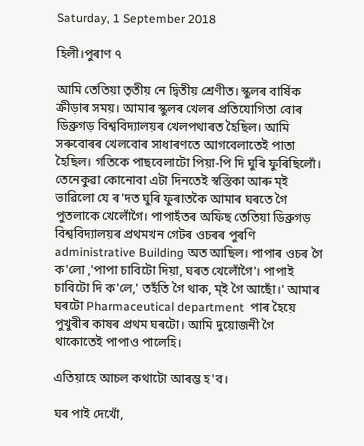Saturday, 1 September 2018

হিলী।পুৰাণ ৭

আমি তেতিয়া তৃতীয় নে দ্বিতীয় শ্ৰেণীত। স্কুলৰ বাৰ্ষিক ক্ৰীড়াৰ সময়। আমাৰ স্কুলৰ খেলৰ প্ৰতিযোগিতা বোৰ ডিব্ৰুগড় বিশ্ৱবিদ্যালয়ৰ খেলপথাৰত হৈছিল। আমি সৰুবোৰৰ খেলবোৰ সাধাৰণতে আগবেলাতেই পাতা হৈছিল। গতিকে পাছবেলাটো পিয়া-পি দি ঘুৰি ফুৰিছিলোঁ। তেনেকুৱা কোনোবা এটা দিনতেই স্ৱস্তিকা আৰু ম্ই ভাৱিলো যে ৰ'দত ঘুৰি ফুৰাতকৈ আমাৰ ঘৰতে গৈ পুতলাকে খেলোঁগৈ। পাপাহঁতৰ অফিছ তেতিয়া ডিব্ৰুগড় বিশ্ববিদ্যালয়ৰ প্ৰথমখন গেটৰ ওচৰৰ পুৰণি administrative Building অত আছিল। পাপাৰ ওচৰ গৈ ক'লো ,'পাপা চাবিটো দিয়া, ঘৰত খেলোঁগৈ'। পাপাই চাবিটো দি ক'লে,' তহঁতি গৈ থাক, ম্ই গৈ আছোঁ।' আমাৰ ঘৰটো Pharmaceutical department  পাৰ হৈয়ে পুখুৰীৰ কাষৰ প্ৰথম ঘৰটো। আমি দুয়োজনী গৈ থাকোতেই পাপাও পালেহি।

এতিয়াহে আচল কথাটো আৰম্ভ হ'ব।

ঘৰ পাই দেখোঁ,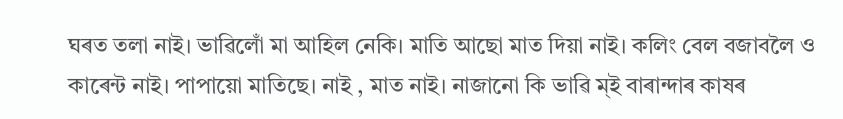ঘৰত তলা নাই। ভাৱিলোঁ মা আহিল নেকি। মাতি আছো মাত দিয়া নাই। কলিং বেল বজাবলৈ ও কাৰেন্ট নাই। পাপায়ো মাতিছে। নাই , মাত নাই। নাজানো কি ভাৱি ম্ই বাৰান্দাৰ কাষৰ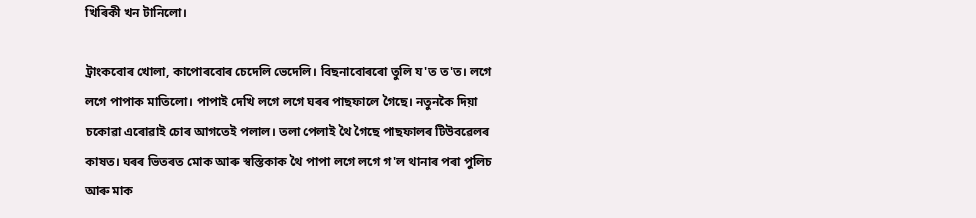খিৰিকী খন টানিলো।

ট্ৰাংকবোৰ খোলা, কাপোৰবোৰ চেদেলি ভেদেলি। বিছনাবোৰৰো তুলি য'ত ত'ত। লগে লগে পাপাক মাতিলো। পাপাই দেখি লগে লগে ঘৰৰ পাছফালে গৈছে। নতুনকৈ দিয়া চকোৱা এৰোৱাই চোৰ আগতেই পলাল। তলা পেলাই থৈ গৈছে পাছফালৰ টিউবৱেলৰ কাষত। ঘৰৰ ভিতৰত মোক আৰু স্ৱস্তিকাক থৈ পাপা লগে লগে গ'ল থানাৰ পৰা পুলিচ আৰু মাক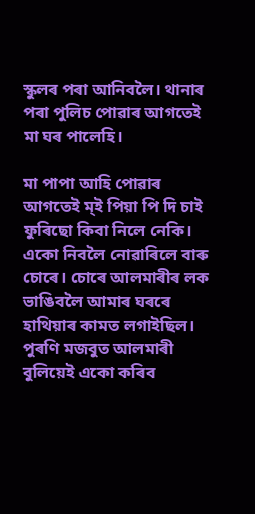স্কুলৰ পৰা আনিবলৈ। থানাৰ পৰা পুলিচ পোৱাৰ আগতেই মা ঘৰ পালেহি।

মা পাপা আহি পোৱাৰ আগতেই ম্ই পিয়া পি দি চাই ফুৰিছো কিবা নিলে নেকি। একো নিবলৈ নোৱাৰিলে বাৰু চোৰে। চোৰে আলমাৰীৰ লক ভাঙিবলৈ আমাৰ ঘৰৰে হাথিয়াৰ কামত লগাইছিল। পুৰণি মজবুত আলমাৰী বুলিয়েই একো কৰিব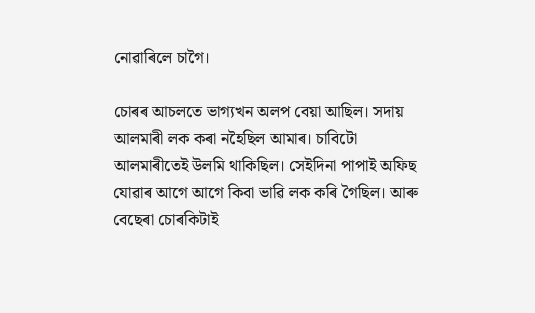নোৱাৰিলে চাগৈ।

চোৰৰ আচলতে ভাগ্যখন অলপ বেয়া আছিল। সদায় আলমাৰী লক কৰা নহৈছিল আমাৰ। চাবিটো আলমাৰীতেই উলমি থাকিছিল। সেইদিনা পাপাই অফিছ যোৱাৰ আগে আগে কিবা ভাৱি লক কৰি গৈছিল। আৰু বেছেৰা চোৰকিটাই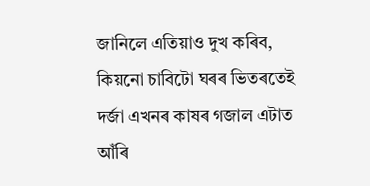জানিলে এতিয়াও দুখ কৰিব, কিয়নো চাবিটো ঘৰৰ ভিতৰতেই দৰ্জা এখনৰ কাষৰ গজাল এটাত আঁৰি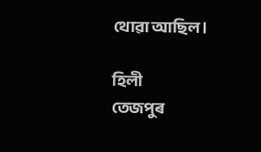থোৱা আছিল।

হিলী
তেজপুৰ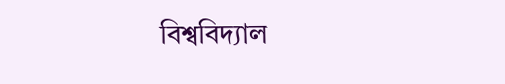বিশ্ৱবিদ্যাল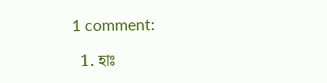1 comment:

  1. হাঃ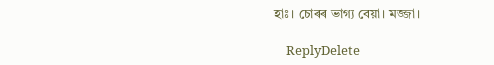হাঃ। চোৰৰ ভাগ‍্য‍ বেয়া। মজ্জা।

    ReplyDelete